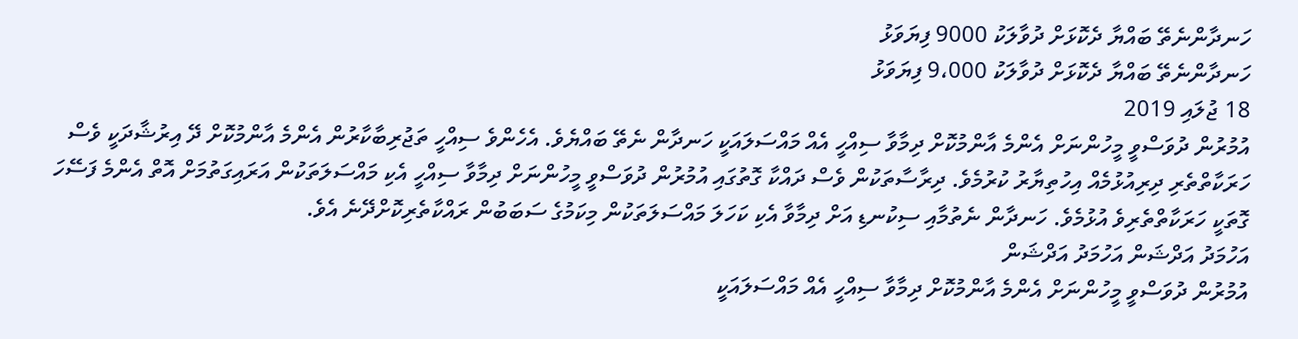ހަނދާންނެތޭ ބައްޔާ ދެކޮޅަށް ދުވާލަކު 9000 ފިޔަވަޅު
ހަނދާންނެތޭ ބައްޔާ ދެކޮޅަށް ދުވާލަކު 9،000 ފިޔަވަޅު
18 ޖުލައި 2019
އުމުރުން ދުވަސްވީ މީހުންނަށް އެންމެ އާންމުކޮށް ދިމާވާ ސިއްހީ އެއް މައްސަލައަކީ ހަނދާން ނެތޭ ބައްޔެވެ. އެހެންވެ ސިއްހީ ތަޖުރިބާކާރުން އެންމެ އާންމުކޮށް ދޭ އިރުޝާދަކީ ވެސް ހަރަކާތްތެރި ދިރިއުޅުމެއް އިހުތިޔާރު ކުރުމެވެ. ދިރާސާތަކުން ވެސް ދައްކާ ގޮތުގައި އުމުރުން ދުވަސްވީ މީހުންނަށް ދިމާވާ ސިއްހީ އެކި މައްސަލަތަކުން އަރައިގަތުމަށް އޮތް އެންމެ ފަސޭހަ ގޮތަކީ ހަރަކާތްތެރިވެ އުޅުމެވެ. ހަނދާން ނެތުމާއި ސިކުނޑި އަށް ދިމާވާ އެކި ކަހަލަ މައްސަލަތަކުން މިކަމުގެ ސަބަބުން ރައްކާތެރިކޮށްދޭނެ އެވެ.
އަހުމަދު އަދްޝަން އަހުމަދު އަދްޝަން
އުމުރުން ދުވަސްވީ މީހުންނަށް އެންމެ އާންމުކޮށް ދިމާވާ ސިއްހީ އެއް މައްސަލައަކީ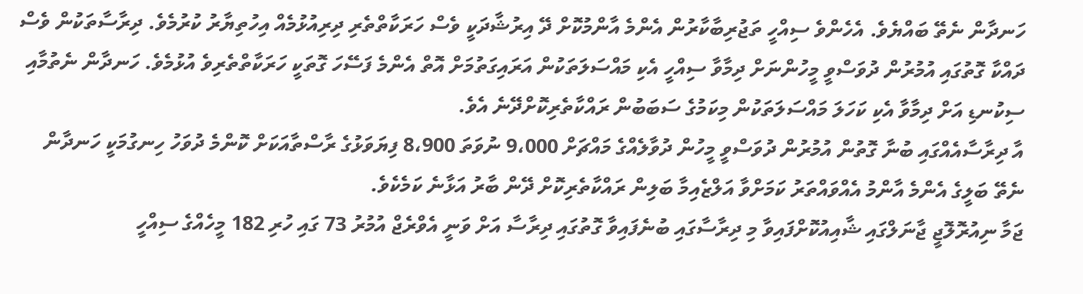ހަނދާން ނެތޭ ބައްޔެވެ. އެހެންވެ ސިއްހީ ތަޖުރިބާކާރުން އެންމެ އާންމުކޮށް ދޭ އިރުޝާދަކީ ވެސް ހަރަކާތްތެރި ދިރިއުޅުމެއް އިހުތިޔާރު ކުރުމެވެ. ދިރާސާތަކުން ވެސް ދައްކާ ގޮތުގައި އުމުރުން ދުވަސްވީ މީހުންނަށް ދިމާވާ ސިއްހީ އެކި މައްސަލަތަކުން އަރައިގަތުމަށް އޮތް އެންމެ ފަސޭހަ ގޮތަކީ ހަރަކާތްތެރިވެ އުޅުމެވެ. ހަނދާން ނެތުމާއި ސިކުނޑި އަށް ދިމާވާ އެކި ކަހަލަ މައްސަލަތަކުން މިކަމުގެ ސަބަބުން ރައްކާތެރިކޮށްދޭނެ އެވެ.
އާ ދިރާސާއެއްގައި ބުނާ ގޮތުން އުމުރުން ދުވަސްވީ މީހުން ދުވާލެއްގެ މައްޗަށް 9،000 ނުވަތަ 8،900 ފިޔަވަޅުގެ ރާސްތާއަކަށް ކޮންމެ ދުވަހު ހިނގުމަކީ ހަނދާން ނެތޭ ބަލީގެ އެންމެ އާންމު އެއްވައްތަރު ކަމަށްވާ އަލްޒެއިމާ ބަލިން ރައްކާތެރިކޮށް ދޭން ބާރު އަޅާނެ ކަމެކެވެ.
ޖަމާ ނިއުރޮލޮޖީ ޖާނަލްގައި ޝާއިއުކޮށްފައިވާ މި ދިރާސާގައި ބުނެފައިވާ ގޮތުގައި ދިރާސާ އަށް ވަނީ އެވްރެޖް އުމުރު 73 ގައި ހުރި 182 މީހެއްގެ ސިއްހީ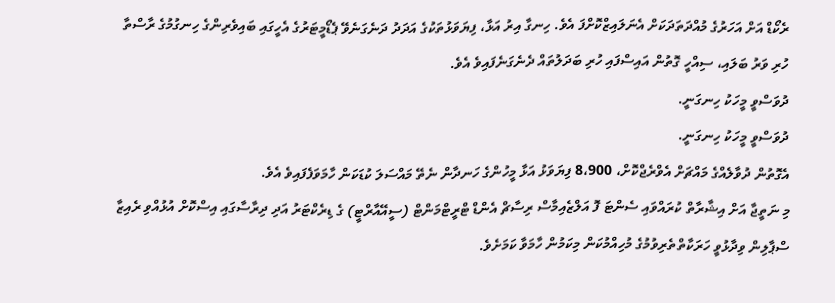ރެކޯޑް އަށް އަހަރުގެ މުއްދަތަދަކަށް އެނަލައިޒްކޮށްފަ އެވެ. ހިނގާ އިރު އަޅާ، ފިޔަވަޅުތަކުގެ އަދަދު ދަނެގަނެވޭ ޕެޑޯމީޓަރުގެ އެހީގައި ބައިވެރިންގެ ހިނގުމުގެ ރާސްތާ ހުރި ވަރު ބަލައި، ސިއްހީ ގޮތުން އައިސްފައި ހުރި ބަދަލުތައް ދެނެގަނެފައިވެ އެވެ.
ދުވަސްވީ މީހަކު ހިނގަނީ.
ދުވަސްވީ މީހަކު ހިނގަނީ.
އެގޮތުން ދުވާލެއްގެ މައްޗަށް އެވްރެޖްކޮށް، 8،900 ފިޔަވަޅު އަޅާ މީހުންގެ ހަނދާން ނެތޭ މައްސަލަ ކުޑަކަން ހާމަވަފެފައިވެ އެވެ.
މި ނަތީޖާ އަށް އިޝާރާތް ކުރައްވައި ސެންޓަ ފޮ އަލްޒެއިމާސް ރިސާޗް އެންޑް ޓްރީޓްމަންޓް (ސީއޭއާރްޓީ) ގެ ޑިރެކްޓަރު އަދި ދިރާސާގައި އިސްކޮށް އުޅުއްވި ރެއިޒާ ސްޕާލިން ވިދާޅުވީ ހަރަކާތްތެރިވުމުގެ މުހިއްމުކަން މިކަމުން ހާމަވާ ކަމަށެވެ.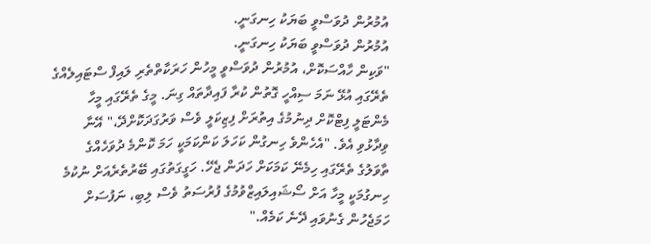އުމުރުން ދުވަސްވީ ބަޔަކު ހިނގަނީ.
އުމުރުން ދުވަސްވީ ބަޔަކު ހިނގަނީ.
"ވަކިން ހާއްސަކޮށް، އުމުރުން ދުވަސްވީ މީހުން ހަރަކާތްތެރި ލައިފް ސްޓައިލެއްގެ ތެރޭގައި އުޅޭ ނަމަ ސިއްހީ ގޮތުން ކުރާ ފައިދާތައް ގިނަ. މީގެ ތެރޭގައި މީހާ މެންޓަލީ ފިޓްކޮށް ދިނުމުގެ އިތުރަށް ފިޒިކަލީ ވެސް ވަރުގަދަކޮށްދޭ،" އޭނާ ވިދާޅުވި އެވެ. "އެހެންވެ ހިނގުން ކަހަލަ ކަންކަމަކީ ހަމަ ކޮންމެ ދުވަހެއްގެ ތާވަލުގެ ތެރޭގައި ހިމެނޭ ކަމަކަށް ހަދަން ޖެހޭ. ހަގީގަތުގައި ބޭރުތެރެއަށް ނުކުމެ ހިނގުމަކީ މީހާ އަށް ސޯޝައިލައިޒްވުމުގެ ފުރުސަތު ވެސް ލިބި، ނަފުސަށް ހަމަޖެހުން ގެނުވައި ދޭނެ ކަމެއް."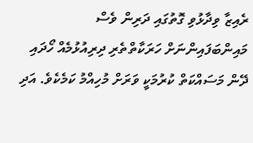ރެއިޒާ ވިދާޅުވި ގޮތުގައި ދަރިން ވެސް މައިންބަފައިންނަށް ހަރަކާތްތެރި ދިރިއުޅުމެއް ހޯދައި ދޭން މަސައްކަތް ކުރުމަކީ ވަރަށް މުހިއްމު ކަމެކެވެ. އަދި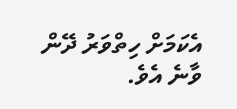އެކަމަށް ހިތްވަރު ދޭން ވާނެ އެވެ.